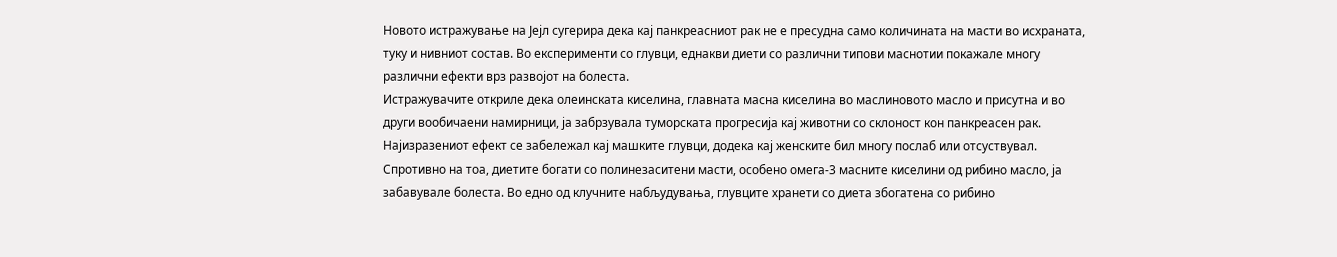Новото истражување на Јејл сугерира дека кај панкреасниот рак не е пресудна само количината на масти во исхраната, туку и нивниот состав. Во експерименти со глувци, еднакви диети со различни типови маснотии покажале многу различни ефекти врз развојот на болеста.
Истражувачите откриле дека олеинската киселина, главната масна киселина во маслиновото масло и присутна и во други вообичаени намирници, ја забрзувала туморската прогресија кај животни со склоност кон панкреасен рак. Најизразениот ефект се забележал кај машките глувци, додека кај женските бил многу послаб или отсуствувал.
Спротивно на тоа, диетите богати со полинезаситени масти, особено омега-3 масните киселини од рибино масло, ја забавувале болеста. Во едно од клучните набљудувања, глувците хранети со диета збогатена со рибино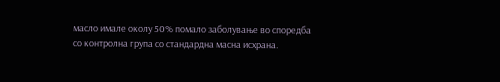масло имале околу 50% помало заболување во споредба со контролна група со стандардна масна исхрана.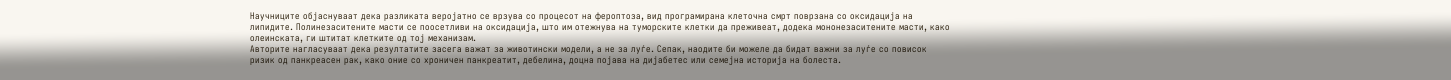Научниците објаснуваат дека разликата веројатно се врзува со процесот на фероптоза, вид програмирана клеточна смрт поврзана со оксидација на липидите. Полинезаситените масти се поосетливи на оксидација, што им отежнува на туморските клетки да преживеат, додека мононезаситените масти, како олеинската, ги штитат клетките од тој механизам.
Авторите нагласуваат дека резултатите засега важат за животински модели, а не за луѓе. Сепак, наодите би можеле да бидат важни за луѓе со повисок ризик од панкреасен рак, како оние со хроничен панкреатит, дебелина, доцна појава на дијабетес или семејна историја на болеста.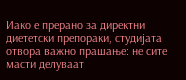Иако е прерано за директни диететски препораки, студијата отвора важно прашање: не сите масти делуваат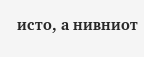исто, а нивниот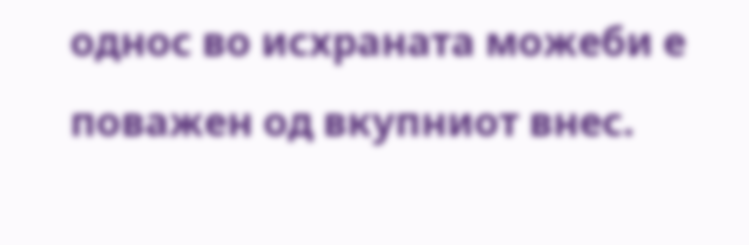однос во исхраната можеби е поважен од вкупниот внес.